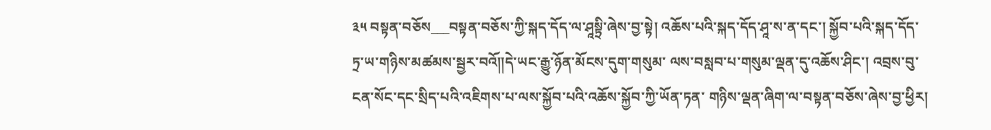༣༥ བསྟན་བཅོས___བསྟན་བཅོས་ཀྱི་སྐད་དོད་ལ་ཤཱསྟྲི་ཞེས་བྱ་སྟེ། འཆོས་པའི་སྐད་དོད་ཤཱ་ས་ན་དང་། སྐྱོབ་པའི་སྐད་དོད་ཏྲ་ཡ་གཉིས་མཚམས་སྦྱར་བའོ༎དེ་ཡང་རྒྱུ་ཉོན་མོངས་དུག་གསུམ་ ལས་བསླབ་པ་གསུམ་ལྡན་དུ་འཆོས་ཤིང་། འབྲས་བུ་ངན་སོང་དང་སྲིད་པའི་འཇིགས་པ་ལས་སྐྱོབ་པའི་འཆོས་སྐྱོབ་ཀྱི་ཡོན་ཏན་ གཉིས་ལྡན་ཞིག་ལ་བསྟན་བཅོས་ཞེས་བྱ་ཕྱིར།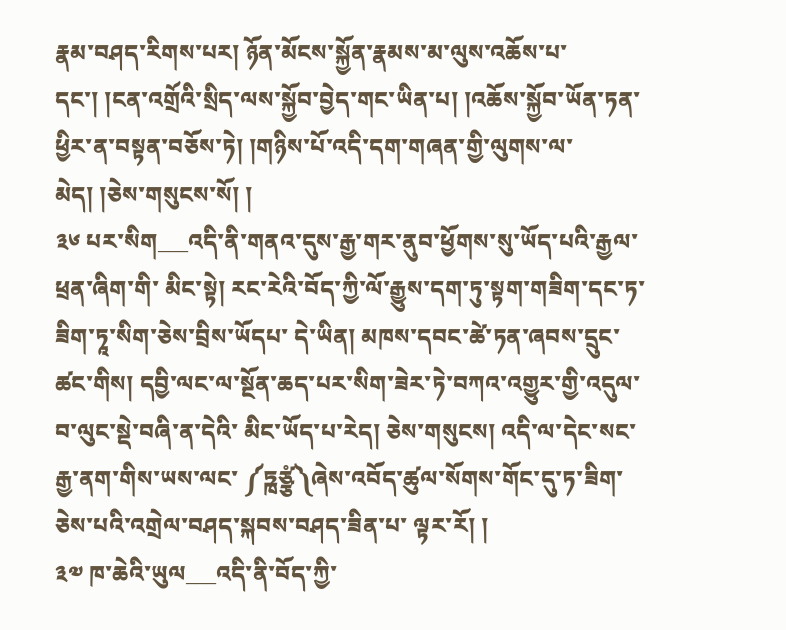རྣམ་བཤད་རིགས་པར། ཉོན་མོངས་སྐྱོན་རྣམས་མ་ལུས་འཆོས་པ་དང་། །ངན་འགྲོའི་སྲིད་ལས་སྐྱོབ་བྱེད་གང་ཡིན་པ། །འཆོས་སྐྱོབ་ཡོན་ཏན་ཕྱིར་ན་བསྟན་བཅོས་ཏེ། །གཉིས་པོ་འདི་དག་གཞན་གྱི་ལུགས་ལ་མེད། །ཅེས་གསུངས་སོ། །
༣༦ པར་སིག___འདི་ནི་གནའ་དུས་རྒྱ་གར་ནུབ་ཕྱོགས་སུ་ཡོད་པའི་རྒྱལ་ཕྲན་ཞིག་གི་ མིང་སྟེ། རང་རེའི་བོད་ཀྱི་ལོ་རྒྱུས་དག་ཏུ་སྟག་གཟིག་དང་ཏ་ཟིག་ཏཱ་སིག་ཅེས་བྲིས་ཡོདཔ་ དེ་ཡིན། མཁས་དབང་ཚེ་ཏན་ཞབས་དྲུང་ཚང་གིས། དབྱི་ལང་ལ་སྔོན་ཆད་པར་སིག་ཟེར་ཏེ་བཀའ་འགྱུར་གྱི་འདུལ་བ་ལུང་སྡེ་བཞི་ན་དེའི་ མིང་ཡོད་པ་རེད། ཅེས་གསུངས། འདི་ལ་དེང་སང་རྒྱ་ནག་གིས་ཡས་ལང་ ༼ཏྑཙྩཾ༽ཞེས་འབོད་ཚུལ་སོགས་གོང་དུ་ཏ་ཟིག་ཅེས་པའི་འགྲེལ་བཤད་སྐབས་བཤད་ཟིན་པ་ ལྟར་རོ། །
༣༧ ཁ་ཆེའི་ཡུལ___འདི་ནི་བོད་ཀྱི་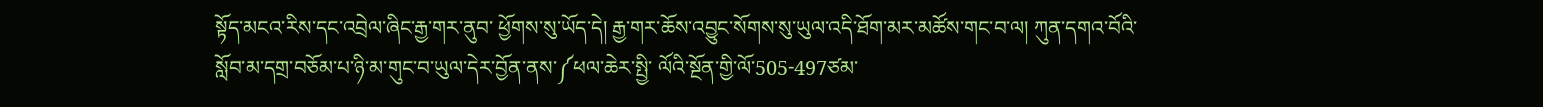སྟོད་མངའ་རིས་དང་འབྲེལ་ཞིང་རྒྱ་གར་ནུབ་ ཕྱོགས་སུ་ཡོད་དེ། རྒྱ་གར་ཆོས་འབྱུང་སོགས་སུ་ཡུལ་འདི་ཐོག་མར་མཚོས་གང་བ་ལ། ཀུན་དགའ་བོའི་སློབ་མ་དགྲ་བཅོམ་པ་ཉི་མ་གུང་བ་ཡུལ་དེར་བྱོན་ནས་༼ཕལ་ཆེར་སྤྱི་ ལོའི་སྔོན་གྱི་ལོ་505-497ཙམ་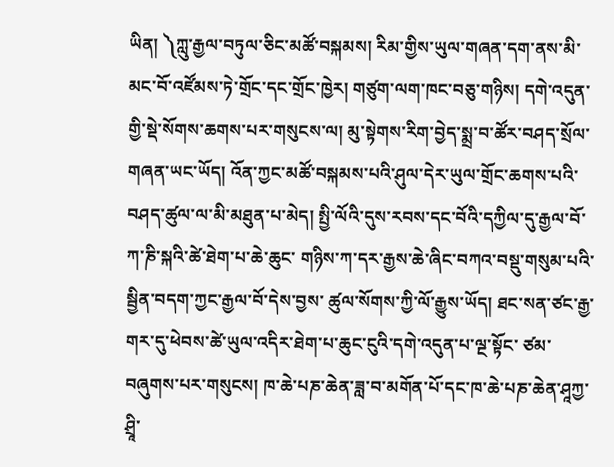ཡིན། ༽ཀླུ་རྒྱལ་བཏུལ་ཅིང་མཚོ་བསྐམས། རིམ་གྱིས་ཡུལ་གཞན་དག་ནས་མི་མང་བོ་འཛོམས་ཏེ་གྲོང་དང་གྲོང་ཁྱེར། གཙུག་ལག་ཁང་བཅུ་གཉིས། དགེ་འདུན་གྱི་སྡེ་སོགས་ཆགས་པར་གསུངས་ལ། མུ་སྟེགས་རིག་བྱེད་སྨྲ་བ་ཚོར་བཤད་སྲོལ་གཞན་ཡང་ཡོད། འོན་ཀྱང་མཚོ་བསྐམས་པའི་ཤུལ་དེར་ཡུལ་གྲོང་ཆགས་པའི་བཤད་ཚུལ་ལ་མི་མཐུན་པ་མེད། སྤྱི་ལོའི་དུས་རབས་དང་བོའི་དཀྱིལ་དུ་རྒྱལ་བོ་ཀ་ཎི་སྐའི་ཚེ་ཐེག་པ་ཆེ་ཆུང་ གཉིས་ཀ་དར་རྒྱས་ཆེ་ཞིང་བཀའ་བསྡུ་གསུམ་པའི་སྦྱིན་བདག་ཀྱང་རྒྱལ་བོ་དེས་བྱས་ ཚུལ་སོགས་ཀྱི་ལོ་རྒྱུས་ཡོད། ཐང་སན་ཙང་རྒྱ་གར་དུ་ཕེབས་ཚེ་ཡུལ་འདིར་ཐེག་པ་ཆུང་ངུའི་དགེ་འདུན་པ་ལྔ་སྟོང་ ཙམ་བཞུགས་པར་གསུངས། ཁ་ཆེ་པཎ་ཆེན་ཟླ་བ་མགོན་པོ་དང་ཁ་ཆེ་པཎ་ཆེན་ཤཱཀྱ་ཤྲཱི་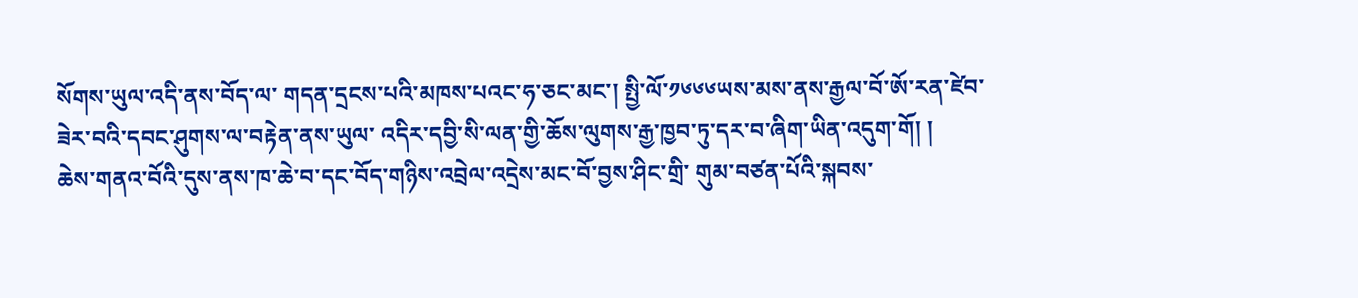སོགས་ཡུལ་འདི་ནས་བོད་ལ་ གདན་དྲངས་པའི་མཁས་པའང་ཧ་ཅང་མང་། སྤྱི་ལོ་༡༦༦༦ཡས་མས་ནས་རྒྱལ་བོ་ཨོ་རན་ཛེབ་ཟེར་བའི་དབང་ཤུགས་ལ་བརྟེན་ནས་ཡུལ་ འདིར་དབྱི་སི་ལན་གྱི་ཆོས་ལུགས་རྒྱ་ཁྱབ་ཏུ་དར་བ་ཞིག་ཡིན་འདུག་གོ། །
ཆེས་གནའ་བོའི་དུས་ནས་ཁ་ཆེ་བ་དང་བོད་གཉིས་འབྲེལ་འདྲེས་མང་བོ་བྱས་ཤིང་གྲི་ གུམ་བཙན་པོའི་སྐབས་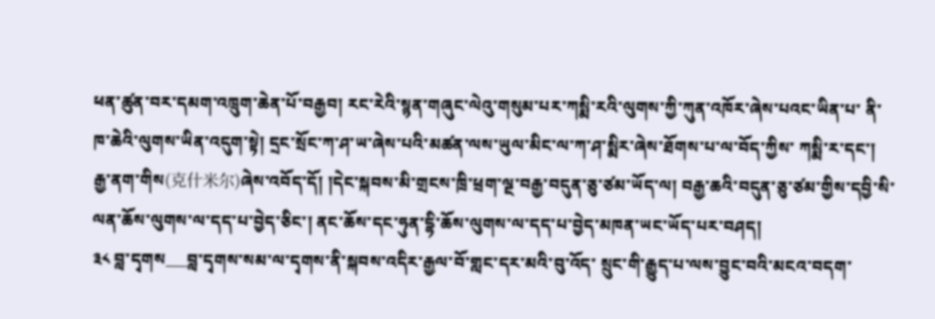ཕན་ཚུན་བར་དམག་འཁྲུག་ཆེན་པོ་བརྒྱབ། རང་རེའི་སྙན་གཞུང་ལེའུ་གསུམ་པར་ཀསྨི་རའི་ལུགས་ཀྱི་ཀུན་འཁོར་ཞེས་པའང་ཡིན་པ་ ནི་ཁ་ཆེའི་ལུགས་ཡིན་འདུག་སྟེ། དྲང་སྲོང་ཀ་ཤ་ཡ་ཞེས་པའི་མཚན་ལས་ཡུལ་མིང་ལ་ཀ་ཤ་སྨིར་ཞེས་ཐོགས་པ་ལ་བོད་ཀྱིས་ ཀསྨི་ར་དང་། རྒྱ་ནག་གིས(克什米尔)ཞེས་འབོད་དོ། །དེང་སྐབས་མི་གྲངས་ཁྲི་ཕྲག་ལྔ་བརྒྱ་བདུན་ཅུ་ཙམ་ཡོད་ལ། བརྒྱ་ཆའི་བདུན་ཅུ་ཙམ་གྱིས་དབྱི་སི་ལན་ཆོས་ལུགས་ལ་དད་པ་བྱེད་ཅིང་། ནང་ཆོས་དང་ཧུན་དྷི་ཆོས་ལུགས་ལ་དད་པ་བྱེད་མཁན་ཡང་ཡོད་པར་བཤད།
༣༨ བླ་དྭགས___བླ་དྭགས་སམ་ལ་དྭགས་ནི་སྐབས་འདིར་རྒྱལ་བོ་གླང་དར་མའི་བུ་འོད་ སྲུང་གི་རྒྱུད་པ་ལས་བྱུང་བའི་མངའ་བདག་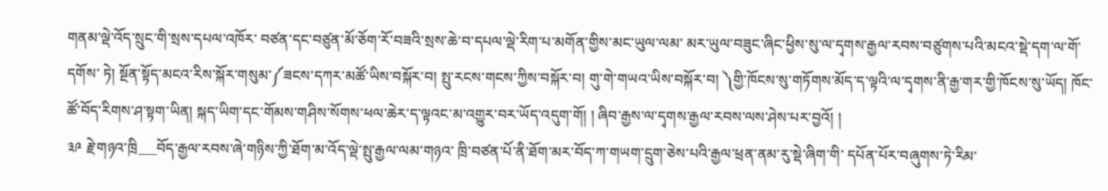གནམ་ལྡེ་འོད་སྲུང་གི་སྲས་དཔལ་འཁོར་ བཙན་དང་བཙུན་མོ་ཅོག་རོ་བཟའི་སྲས་ཆེ་བ་དཔལ་ལྡེ་རིག་པ་མགོན་གྱིས་མང་ཡུལ་ལམ་ མར་ཡུལ་བཟུང་ཞིང་ཕྱིས་སུ་ལ་དྭགས་རྒྱལ་རབས་བཙུགས་པའི་མངའ་སྡེ་དག་ལ་གོ་དགོས་ ཏེ། སྔོན་སྟོད་མངའ་རིས་སྐོར་གསུམ་༼ཟངས་དཀར་མཚོ་ཡིས་བསྐོར་བ། སྤུ་རངས་གངས་ཀྱིས་བསྐོར་བ། གུ་གེ་གཡའ་ཡིས་བསྐོར་བ། ༽གྱི་ཁོངས་སུ་གཏོགས་མོད་ད་ལྟའི་ལ་དྭགས་ནི་རྒྱ་གར་གྱི་ཁོངས་སུ་ཡོད། ཁོང་ཚོ་བོད་རིགས་ཤ་སྟག་ཡིན། སྐད་ཡིག་དང་གོམས་གཤིས་སོགས་ཕལ་ཆེར་ད་ལྟའང་མ་འགྱུར་བར་ཡོད་འདུག་གོ། ། ཞིབ་རྒྱས་ལ་དྭགས་རྒྱལ་རབས་ལས་ཤེས་པར་བྱའོ། །
༣༩ རྗེ་གཉའ་ཁྲི___བོད་རྒྱལ་རབས་ཞེ་གཉིས་ཀྱི་ཐོག་མ་འོད་ལྡེ་སྤུ་རྒྱལ་ལམ་གཉའ་ ཁྲི་བཙན་པོ་ནི་ཐོག་མར་བོད་ཀ་གཡག་དྲུག་ཅེས་པའི་རྒྱལ་ཕྲན་ནམ་རུ་སྡེ་ཞིག་གི་ དཔོན་པོར་བཞུགས་ཏེ་རིམ་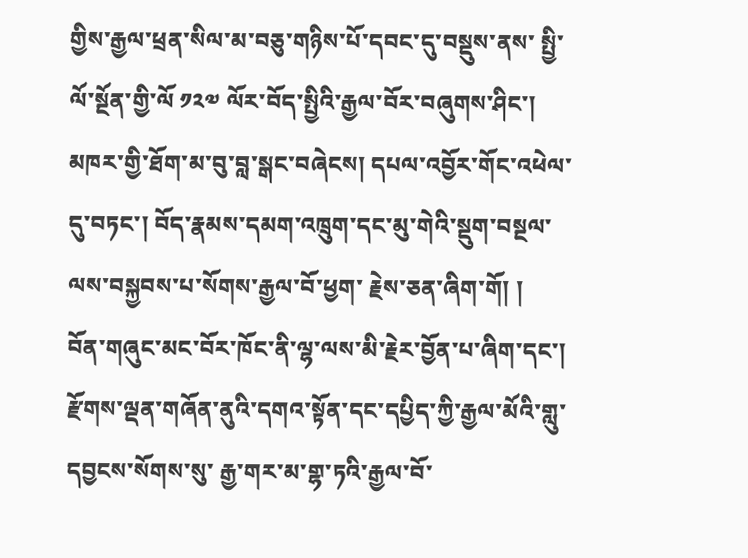གྱིས་རྒྱལ་ཕྲན་སིལ་མ་བཅུ་གཉིས་པོ་དབང་དུ་བསྡུས་ནས་ སྤྱི་ལོ་སྔོན་གྱི་ལོ ༡༢༧ ལོར་བོད་སྤྱིའི་རྒྱལ་བོར་བཞུགས་ཤིང་། མཁར་གྱི་ཐོག་མ་བུ་བླ་སྒང་བཞེངས། དཔལ་འབྱོར་གོང་འཕེལ་དུ་བཏང་། བོད་རྣམས་དམག་འཁྲུག་དང་མུ་གེའི་སྡུག་བསྔལ་ལས་བསྐྱབས་པ་སོགས་རྒྱལ་བོ་ཕྱག་ རྗེས་ཅན་ཞིག་གོ། །
བོན་གཞུང་མང་བོར་ཁོང་ནི་ལྷ་ལས་མི་རྗེར་བྱོན་པ་ཞིག་དང་། རྫོགས་ལྡན་གཞོན་ནུའི་དགའ་སྟོན་དང་དཔྱིད་ཀྱི་རྒྱལ་མོའི་གླུ་དབྱངས་སོགས་སུ་ རྒྱ་གར་མ་གྷ་ཏའི་རྒྱལ་བོ་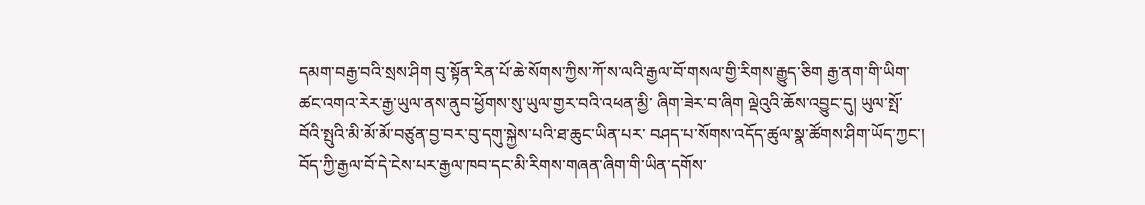དམག་བརྒྱ་བའི་སྲས་ཤིག བུ་སྟོན་རིན་པོ་ཆེ་སོགས་ཀྱིས་ཀོ་ས་ལའི་རྒྱལ་བོ་གསལ་གྱི་རིགས་རྒྱུད་ཅིག རྒྱ་ནག་གི་ཡིག་ཚང་འགའ་རེར་རྒྱ་ཡུལ་ནས་ནུབ་ཕྱོགས་སུ་ཡུལ་གྱར་བའི་འཕན་མྱི་ ཞིག་ཟེར་བ་ཞིག ལྡེའུའི་ཆོས་འབྱུང་དུ། ཡུལ་སྤོ་བོའི་སྤུའི་མི་མོ་མོ་བཙུན་བྱ་བར་བུ་དགུ་སྐྱེས་པའི་ཐ་ཆུང་ཡིན་པར་ བཤད་པ་སོགས་འདོད་ཚུལ་སྣ་ཚོགས་ཤིག་ཡོད་ཀྱང་། བོད་ཀྱི་རྒྱལ་བོ་དེ་ངེས་པར་རྒྱལ་ཁབ་དང་མི་རིགས་གཞན་ཞིག་གི་ཡིན་དགོས་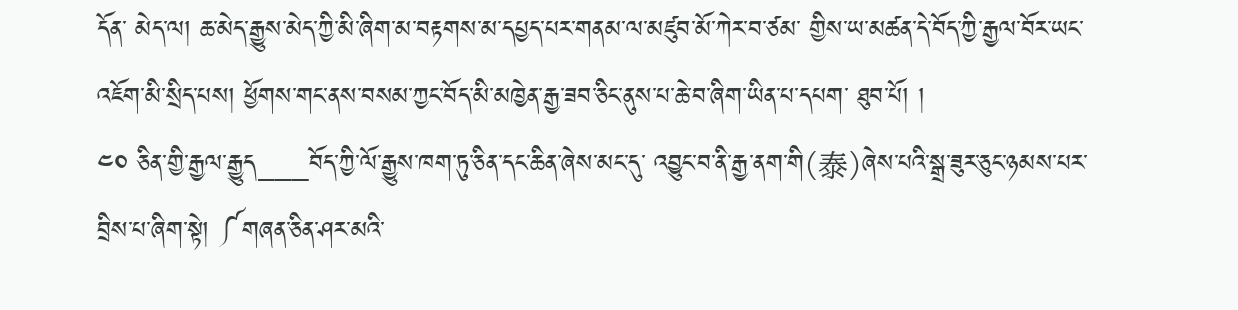དོན་ མེད་ལ། ཆ་མེད་རྒྱུས་མེད་ཀྱི་མི་ཞིག་མ་བརྟགས་མ་དཔྱད་པར་གནམ་ལ་མཛུབ་མོ་ཀེར་བ་ཙམ་ གྱིས་ཡ་མཚན་དེ་བོད་ཀྱི་རྒྱལ་བོར་ཡང་འཇོག་མི་སྲིད་པས། ཕྱོགས་གང་ནས་བསམ་ཀྱང་བོད་མི་མཁྱེན་རྒྱ་ཟབ་ཅིང་ནུས་པ་ཆེ་བ་ཞིག་ཡིན་པ་དཔག་ ཐུབ་པོ། །
༤༠ ཅིན་གྱི་རྒྱལ་རྒྱུད___བོད་ཀྱི་ལོ་རྒྱུས་ཁག་ཏུ་ཅིན་དང་ཆིན་ཞེས་མང་དུ་ འབྱུང་བ་ནི་རྒྱ་ནག་གི(泰)ཞེས་པའི་སྒྲ་ཟུར་ཅུང་ཉམས་པར་བྲིས་པ་ཞིག་སྟེ། ༼གཞན་ཅིན་ཤར་མའི་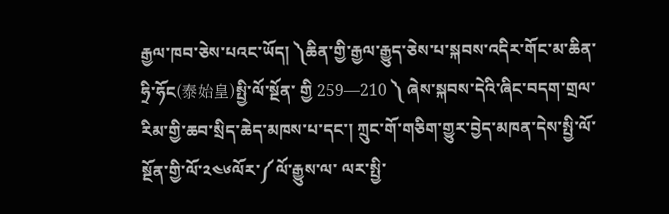རྒྱལ་ཁབ་ཅེས་པའང་ཡོད། ༽ཆིན་གྱི་རྒྱལ་རྒྱུད་ཅེས་པ་སྐབས་འདིར་གོང་མ་ཆིན་ཧྲི་ཧོང(泰始皇)སྤྱི་ལོ་སྔོན་ གྱི 259—210 ༽ ཞེས་སྐབས་དེའི་ཞིང་བདག་གྲལ་རིམ་གྱི་ཆབ་སྲིད་ཆེད་མཁས་པ་དང་། ཀྲུང་གོ་གཅིག་གྱུར་བྱེད་མཁན་དེས་སྤྱི་ལོ་སྔོན་གྱི་ལོ་༢༤༦ལོར་༼ལོ་རྒྱུས་ལ་ ལར་སྤྱི་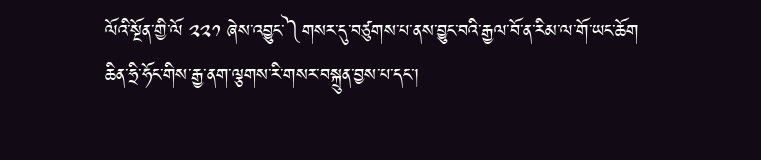ལོའི་སྔོན་གྱི་ལོ ༢༢༡ ཞེས་འབྱུང་༽གསར་དུ་བཙུགས་པ་ནས་བྱུང་བའི་རྒྱལ་བོ་ན་རིམ་ལ་གོ་ཡང་ཆོག
ཆིན་ཧྲི་ཧོང་གིས་རྒྱ་ནག་ལྕགས་རི་གསར་བསྐྲུན་བྱས་པ་དང་།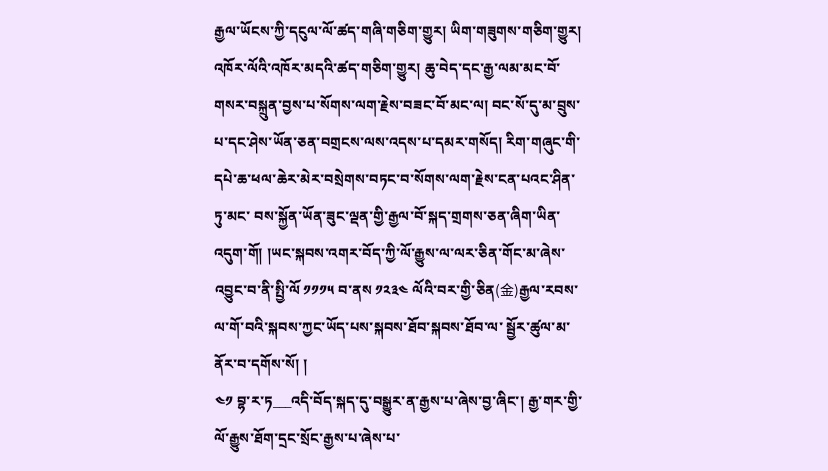རྒྱལ་ཡོངས་ཀྱི་དངུལ་ལོ་ཚད་གཞི་གཅིག་གྱུར། ཡིག་གཟུགས་གཅིག་གྱུར། འཁོར་ལོའི་འཁོར་མདའི་ཚད་གཅིག་གྱུར། ཆུ་བེད་དང་རྒྱ་ལམ་མང་བོ་གསར་བསྐྲུན་བྱས་པ་སོགས་ལག་རྗེས་བཟང་བོ་མང་ལ། བང་སོ་དུ་མ་བྲུས་པ་དང་ཤེས་ཡོན་ཅན་བགྲངས་ལས་འདས་པ་དམར་གསོད། རིག་གཞུང་གི་དཔེ་ཆ་ཕལ་ཆེར་མེར་བསྲེགས་བཏང་བ་སོགས་ལག་རྗེས་ངན་པའང་ཤིན་ཏུ་མང་ བས་སྐྱོན་ཡོན་ཟུང་ལྡན་གྱི་རྒྱལ་བོ་སྐད་གྲགས་ཅན་ཞིག་ཡིན་འདུག་གོ། །ཡང་སྐབས་འགར་བོད་ཀྱི་ལོ་རྒྱུས་ལ་ལར་ཅིན་གོང་མ་ཞེས་འབྱུང་བ་ནི་སྤྱི་ལོ ༡༡༡༥ བ་ནས ༡༢༣༤ ལོའི་བར་གྱི་ཅིན(金)རྒྱལ་རབས་ལ་གོ་བའི་སྐབས་ཀྱང་ཡོད་པས་སྐབས་ཐོབ་སྐབས་ཐོབ་ལ་ སྦྱོར་ཚུལ་མ་ནོར་བ་དགོས་སོ། །
༤༡ བྷ་ར་ཏ___འདི་བོད་སྐད་དུ་བསྒྱུར་ན་རྒྱས་པ་ཞེས་བྱ་ཞིང་། རྒྱ་གར་གྱི་ལོ་རྒྱུས་ཐོག་དྲང་སྲོང་རྒྱས་པ་ཞེས་པ་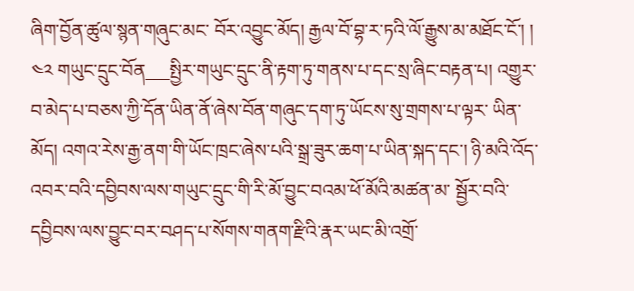ཞིག་བྱོན་ཚུལ་སྙན་གཞུང་མང་ བོར་འབྱུང་མོད། རྒྱལ་བོ་བྷ་ར་ཏའི་ལོ་རྒྱུས་མ་མཐོང་ངོ་། །
༤༢ གཡུང་དྲུང་བོན___སྤྱིར་གཡུང་དྲུང་ནི་རྟག་ཏུ་གནས་པ་དང་སྲ་ཞིང་བརྟན་པ། འགྱུར་བ་མེད་པ་བཅས་ཀྱི་དོན་ཡིན་ནོ་ཞེས་བོན་གཞུང་དག་ཏུ་ཡོངས་སུ་གྲགས་པ་ལྟར་ ཡིན་མོད། འགའ་རེས་རྒྱ་ནག་གི་ཡོང་ཁྲང་ཞེས་པའི་སྒྲ་ཟུར་ཆག་པ་ཡིན་སྐད་དང་། ཉི་མའི་འོད་འབར་བའི་དབྱིབས་ལས་གཡུང་དྲུང་གི་རི་མོ་བྱུང་བའམ་ཕོ་མོའི་མཚན་མ་ སྦྱོར་བའི་དབྱིབས་ལས་བྱུང་བར་བཤད་པ་སོགས་གནག་རྫིའི་རྣར་ཡང་མི་འགྲོ་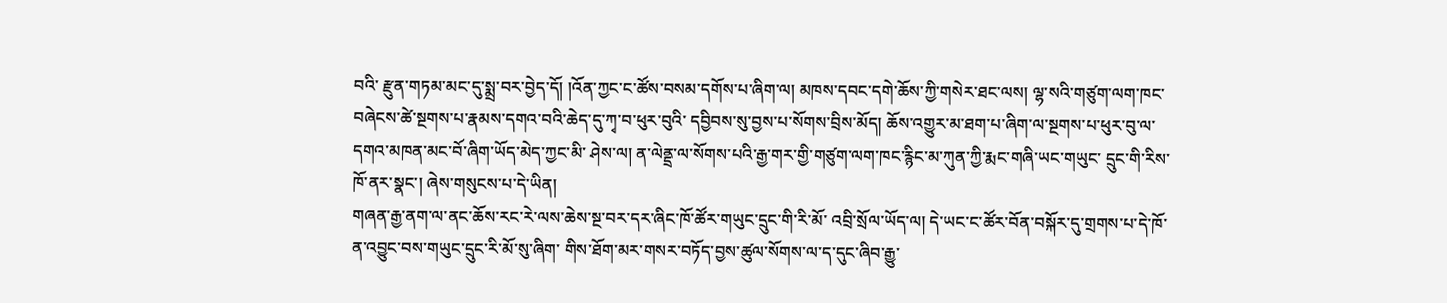བའི་ རྫུན་གཏམ་མང་དུ་སྨྲ་བར་བྱེད་དོ། །འོན་ཀྱང་ང་ཚོས་བསམ་དགོས་པ་ཞིག་ལ། མཁས་དབང་དགེ་ཆོས་ཀྱི་གསེར་ཐང་ལས། ལྷ་སའི་གཙུག་ལག་ཁང་བཞེངས་ཚེ་སྔགས་པ་རྣམས་དགའ་བའི་ཆེད་དུ་ཀྭ་བ་ཕུར་བུའི་ དབྱིབས་སུ་བྱས་པ་སོགས་བྲིས་མོད། ཆོས་འགྱུར་མ་ཐག་པ་ཞིག་ལ་སྔགས་པ་ཕུར་བུ་ལ་དགའ་མཁན་མང་བོ་ཞིག་ཡོད་མེད་ཀྱང་མི་ ཤེས་ལ། ན་ལེནྡྲ་ལ་སོགས་པའི་རྒྱ་གར་གྱི་གཙུག་ལག་ཁང་རྙིང་མ་ཀུན་ཀྱི་རྨང་གཞི་ཡང་གཡུང་ དྲུང་གི་རིས་ཁོ་ནར་སྣང་། ཞེས་གསུངས་པ་དེ་ཡིན།
གཞན་རྒྱ་ནག་ལ་ནང་ཆོས་རང་རེ་ལས་ཆེས་སྔ་བར་དར་ཞིང་ཁོ་ཚོར་གཡུང་དྲུང་གི་རི་མོ་ འབྲི་སྲོལ་ཡོད་ལ། དེ་ཡང་ང་ཚོར་བོན་བསྐོར་དུ་གྲགས་པ་དེ་ཁོ་ན་འབྱུང་བས་གཡུང་དྲུང་རི་མོ་སུ་ཞིག་ གིས་ཐོག་མར་གསར་བཏོད་བྱས་ཚུལ་སོགས་ལ་ད་དུང་ཞིབ་རྒྱུ་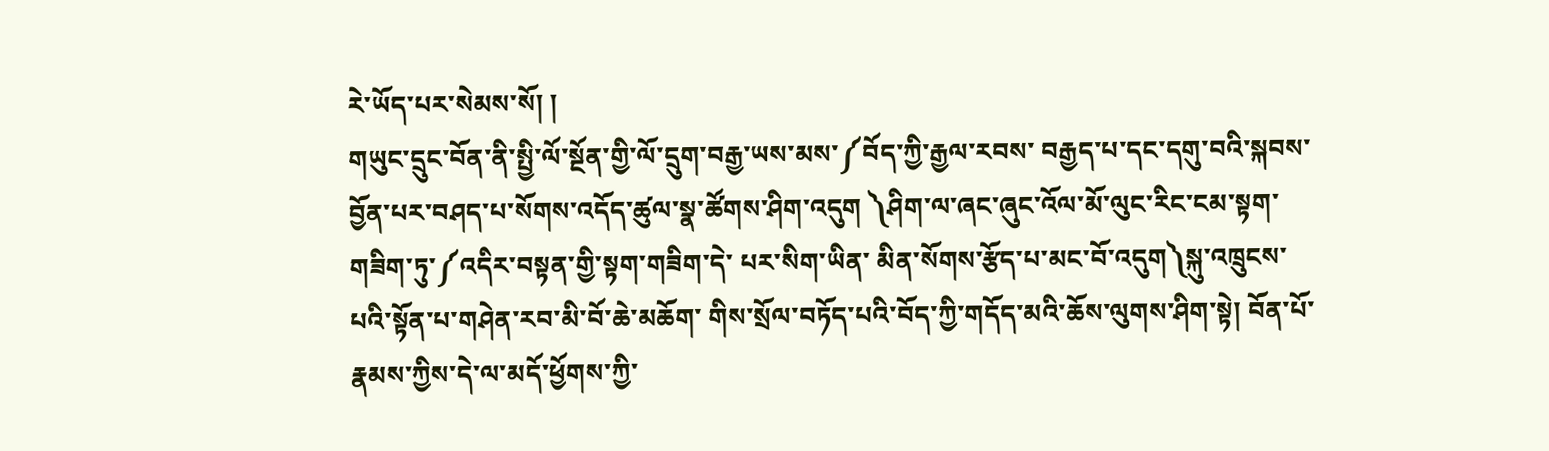རེ་ཡོད་པར་སེམས་སོ། །
གཡུང་དྲུང་བོན་ནི་སྤྱི་ལོ་སྔོན་གྱི་ལོ་དྲུག་བརྒྱ་ཡས་མས་༼བོད་ཀྱི་རྒྱལ་རབས་ བརྒྱད་པ་དང་དགུ་བའི་སྐབས་བྱོན་པར་བཤད་པ་སོགས་འདོད་ཚུལ་སྣ་ཚོགས་ཤིག་འདུག ༽ཤིག་ལ་ཞང་ཞུང་འོལ་མོ་ལུང་རིང་ངམ་སྟག་གཟིག་ཏུ་༼འདིར་བསྟན་གྱི་སྟག་གཟིག་དེ་ པར་སིག་ཡིན་ མིན་སོགས་རྩོད་པ་མང་བོ་འདུག༽སྐུ་འཁྲུངས་པའི་སྟོན་པ་གཤེན་རབ་མི་བོ་ཆེ་མཆོག་ གིས་སྲོལ་བཏོད་པའི་བོད་ཀྱི་གདོད་མའི་ཆོས་ལུགས་ཤིག་སྟེ། བོན་པོ་རྣམས་ཀྱིས་དེ་ལ་མདོ་ཕྱོགས་ཀྱི་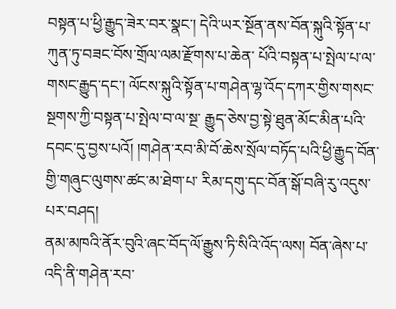བསྟན་པ་ཕྱི་རྒྱུད་ཟེར་བར་སྣང་། དེའི་ཡར་སྔོན་ནས་བོན་སྐུའི་སྟོན་པ་ཀུན་ཏུ་བཟང་བོས་གྲོལ་ལམ་རྫོགས་པ་ཆེན་ པོའི་བསྟན་པ་སྤེལ་པ་ལ་གསང་རྒྱུད་དང་། ལོངས་སྐུའི་སྟོན་པ་གཤེན་ལྷ་འོད་དཀར་གྱིས་གསང་སྔགས་ཀྱི་བསྟན་པ་སྤེལ་བ་ལ་སྔ་ རྒྱུད་ཅེས་བྱ་སྟེ་ཐུན་མོང་མིན་པའི་དབང་དུ་བྱས་པའོ། །གཤེན་རབ་མི་བོ་ཆེས་སྲོལ་བཏོད་པའི་ཕྱི་རྒྱུད་བོན་གྱི་གཞུང་ལུགས་ཚང་མ་ཐེག་པ་ རིམ་དགུ་དང་བོན་སྒོ་བཞི་རུ་འདུས་པར་བཤད།
ནམ་མཁའི་ནོར་བུའི་ཞང་བོད་ལོ་རྒྱུས་ཏི་སིའི་འོད་ལས། བོན་ཞེས་པ་འདི་ནི་གཤེན་རབ་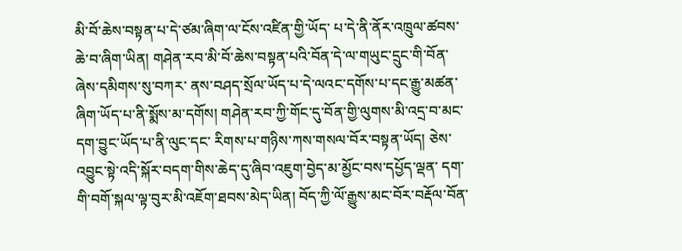མི་བོ་ཆེས་བསྟན་པ་དེ་ཙམ་ཞིག་ལ་ངོས་འཛིན་གྱི་ཡོད་ པ་དེ་ནི་ནོར་འཁྲུལ་ཚབས་ཆེ་བ་ཞིག་ཡིན། གཤེན་རབ་མི་བོ་ཆེས་བསྟན་པའི་བོན་དེ་ལ་གཡུང་དྲུང་གི་བོན་ཞེས་དམིགས་སུ་བཀར་ ནས་བཤད་སྲོལ་ཡོད་པ་དེ་ལའང་དགོས་པ་དང་རྒྱུ་མཚན་ཞིག་ཡོད་པ་ནི་སྨོས་མ་དགོས། གཤེན་རབ་ཀྱི་གོང་དུ་བོན་གྱི་ལུགས་མི་འདྲ་བ་མང་དག་བྱུང་ཡོད་པ་ནི་ལུང་དང་ རིགས་པ་གཉིས་ཀས་གསལ་བོར་བསྟན་ཡོད། ཅེས་འབྱུང་སྟེ་འདི་སྐོར་བདག་གིས་ཆེད་དུ་ཞིབ་འཇུག་བྱེད་མ་མྱོང་བས་དཔྱོད་ལྡན་ དག་གི་བགོ་སྐལ་ལྟ་བུར་མི་འཇོག་ཐབས་མེད་ཡིན། བོད་ཀྱི་ལོ་རྒྱུས་མང་བོར་བརྡོལ་བོན་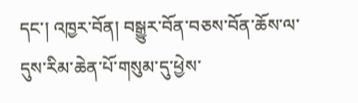དང་། འཁྱར་བོན། བསྒྱུར་བོན་བཅས་བོན་ཆོས་ལ་དུས་རིམ་ཆེན་པོ་གསུམ་དུ་ཕྱེས་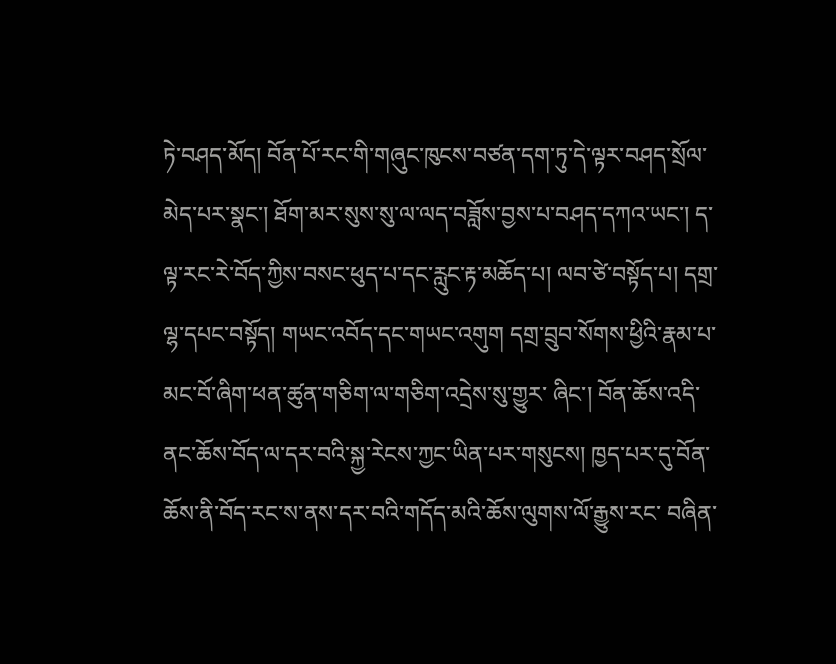ཏེ་བཤད་མོད། བོན་པོ་རང་གི་གཞུང་ཁུངས་བཙན་དག་ཏུ་དེ་ལྟར་བཤད་སྲོལ་མེད་པར་སྣང་། ཐོག་མར་སུས་སུ་ལ་ལད་བཟློས་བྱས་པ་བཤད་དཀའ་ཡང་། ད་ལྟ་རང་རེ་བོད་ཀྱིས་བསང་ཕུད་པ་དང་རླུང་རྟ་མཆོད་པ། ལབ་ཙེ་བསྟོད་པ། དགྲ་ལྷ་དཔང་བསྟོད། གཡང་འབོད་དང་གཡང་འགུག དགྲ་བྲུབ་སོགས་ཕྱིའི་རྣམ་པ་མང་བོ་ཞིག་ཕན་ཚུན་གཅིག་ལ་གཅིག་འདྲེས་སུ་གྱུར་ ཞིང་། བོན་ཆོས་འདི་ནང་ཆོས་བོད་ལ་དར་བའི་སྐྱ་རེངས་ཀྱང་ཡིན་པར་གསུངས། ཁྱད་པར་དུ་བོན་ཆོས་ནི་བོད་རང་ས་ནས་དར་བའི་གདོད་མའི་ཆོས་ལུགས་ལོ་རྒྱུས་རང་ བཞིན་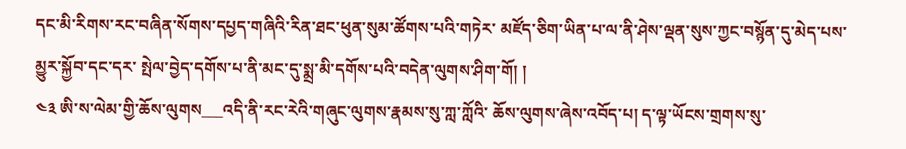དང་མི་རིགས་རང་བཞིན་སོགས་དཔྱད་གཞིའི་རིན་ཐང་ཕུན་སུམ་ཚོགས་པའི་གཏེར་ མཛོད་ཅིག་ཡིན་པ་ལ་ནི་ཤེས་ལྡན་སུས་ཀྱང་བསྙོན་དུ་མེད་པས་མྱུར་སྐྱོབ་དང་དར་ སྤེལ་བྱེད་དགོས་པ་ནི་མང་དུ་སྨྲ་མི་དགོས་པའི་བདེན་ལུགས་ཤིག་གོ། །
༤༣ ཨི་ས་ལེམ་གྱི་ཆོས་ལུགས___འདི་ནི་རང་རེའི་གཞུང་ལུགས་རྣམས་སུ་ཀླ་ཀློའི་ ཆོས་ལུགས་ཞེས་འབོད་པ། ད་ལྟ་ཡོངས་གྲགས་སུ་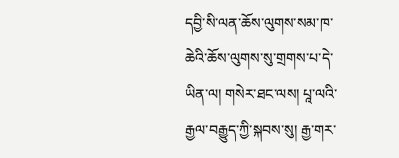དབྱི་སི་ལན་ཆོས་ལུགས་སམ་ཁ་ཆེའི་ཆོས་ལུགས་སུ་གྲགས་པ་དེ་ ཡིན་ལ། གསེར་ཐང་ལས། པཱ་ལའི་རྒྱལ་བརྒྱུད་ཀྱི་སྐབས་སུ། རྒྱ་གར་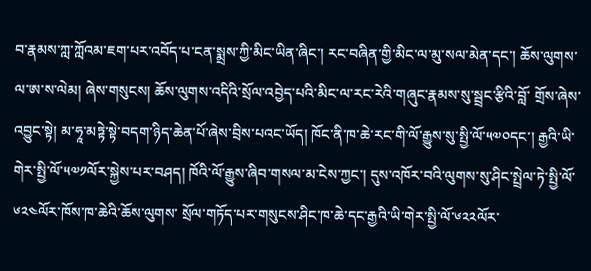བ་རྣམས་ཀླ་ཀློའམ་ཇག་པར་འབོད་པ་ངན་སྨྲས་ཀྱི་མིང་ཡིན་ཞིང་། རང་བཞིན་གྱི་མིང་ལ་མུ་སལ་མེན་དང་། ཆོས་ལུགས་ལ་ཨ་ས་ལེམ། ཞེས་གསུངས། ཆོས་ལུགས་འདིའི་སྲོལ་འབྱེད་པའི་མིང་ལ་རང་རེའི་གཞུང་རྣམས་སུ་སྦྲང་རྩིའི་བློ་ གྲོས་ཞེས་འབྱུང་སྟེ། མ་ཧཱ་མཏྟེ་སྟེ་བདག་ཉིད་ཆེན་པོ་ཞེས་བྲིས་པའང་ཡོད། ཁོང་ནི་ཁ་ཆེ་རང་གི་ལོ་རྒྱུས་སུ་སྤྱི་ལོ་༥༧༠དང་། རྒྱའི་ཡི་གེར་སྤྱི་ལོ་༥༧༡ལོར་སྐྱེས་པར་བཤད། ཁོའི་ལོ་རྒྱུས་ཞིབ་གསལ་མ་ངེས་ཀྱང་། དུས་འཁོར་བའི་ལུགས་སུ་ཤིང་སྤྲེལ་ཏེ་སྤྱི་ལོ་༦༢༤ལོར་ཁོས་ཁ་ཆེའི་ཆོས་ལུགས་ སྲོལ་གཏོད་པར་གསུངས་ཤིང་ཁ་ཆེ་དང་རྒྱའི་ཡི་གེར་སྤྱི་ལོ་༦༢༢ལོར་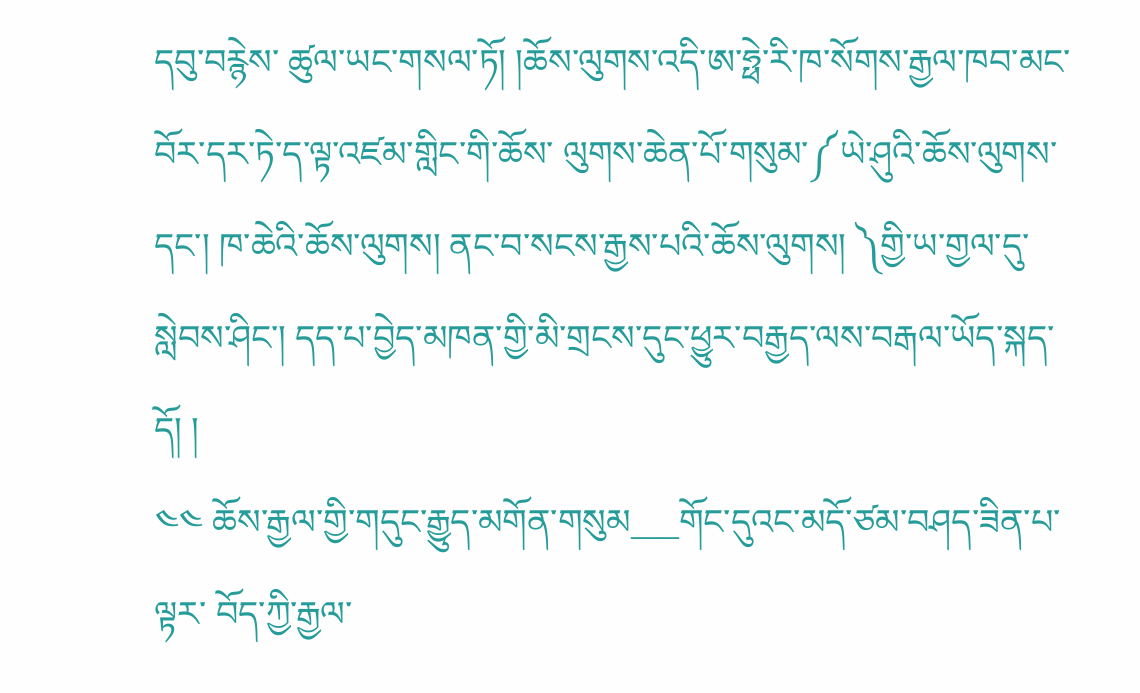དབུ་བརྙེས་ ཚུལ་ཡང་གསལ་ཏོ། །ཆོས་ལུགས་འདི་ཨ་ཧྥེ་རི་ཁ་སོགས་རྒྱལ་ཁབ་མང་བོར་དར་ཏེ་ད་ལྟ་འཛམ་གླིང་གི་ཆོས་ ལུགས་ཆེན་པོ་གསུམ་༼ཡེ་ཤུའི་ཆོས་ལུགས་དང་། ཁ་ཆེའི་ཆོས་ལུགས། ནང་བ་སངས་རྒྱས་པའི་ཆོས་ལུགས། ༽གྱི་ཡ་གྱལ་དུ་སླེབས་ཤིང་། དད་པ་བྱེད་མཁན་གྱི་མི་གྲངས་དུང་ཕྱུར་བརྒྱད་ལས་བརྒལ་ཡོད་སྐད་དོ། །
༤༤ ཆོས་རྒྱལ་གྱི་གདུང་རྒྱུད་མགོན་གསུམ___གོང་དུའང་མདོ་ཙམ་བཤད་ཟིན་པ་ལྟར་ བོད་ཀྱི་རྒྱལ་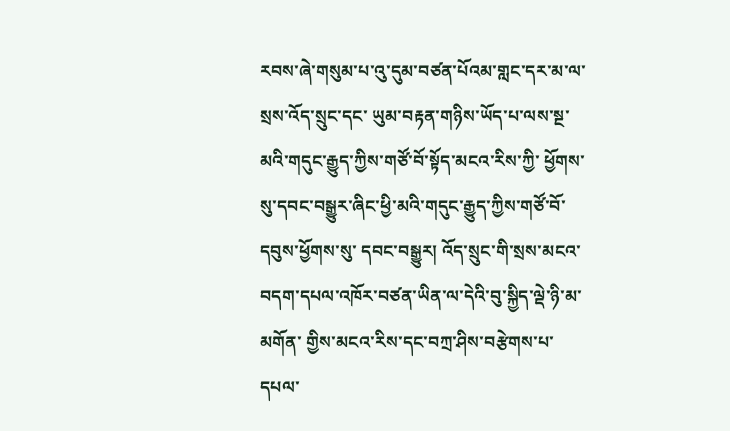རབས་ཞེ་གསུམ་པ་འུ་དུམ་བཙན་པོའམ་གླང་དར་མ་ལ་སྲས་འོད་སྲུང་དང་ ཡུམ་བརྟན་གཉིས་ཡོད་པ་ལས་སྔ་མའི་གདུང་རྒྱུད་ཀྱིས་གཙོ་བོ་སྟོད་མངའ་རིས་ཀྱི་ ཕྱོགས་སུ་དབང་བསྒྱུར་ཞིང་ཕྱི་མའི་གདུང་རྒྱུད་ཀྱིས་གཙོ་བོ་དབུས་ཕྱོགས་སུ་ དབང་བསྒྱུར། འོད་སྲུང་གི་སྲས་མངའ་བདག་དཔལ་འཁོར་བཙན་ཡིན་ལ་དེའི་བུ་སྐྱིད་ལྡེ་ཉི་མ་མགོན་ གྱིས་མངའ་རིས་དང་བཀྲ་ཤིས་བརྩེགས་པ་དཔལ་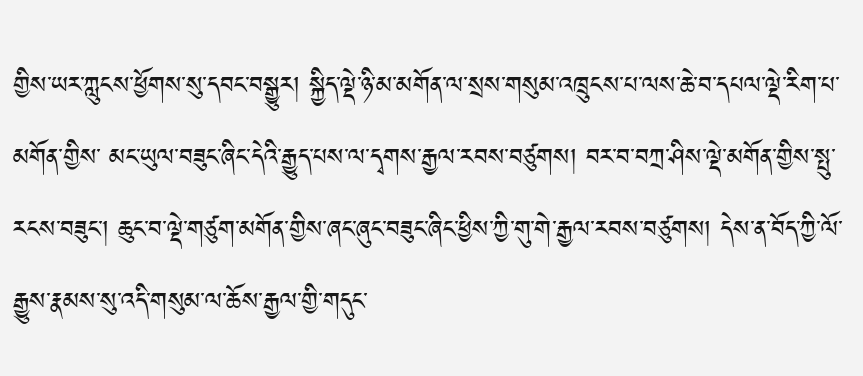གྱིས་ཡར་ཀླུངས་ཕྱོགས་སུ་དབང་བསྒྱུར། སྐྱིད་ལྡེ་ཉི་མ་མགོན་ལ་སྲས་གསུམ་འཁྲུངས་པ་ལས་ཆེ་བ་དཔལ་ལྡེ་རིག་པ་མགོན་གྱིས་ མང་ཡུལ་བཟུང་ཞིང་དེའི་རྒྱུད་པས་ལ་དྭགས་རྒྱལ་རབས་བཙུགས། བར་བ་བཀྲ་ཤིས་ལྡེ་མགོན་གྱིས་སྤུ་རངས་བཟུང་། ཆུང་བ་ལྡེ་གཙུག་མགོན་གྱིས་ཞང་ཞུང་བཟུང་ཞིང་ཕྱིས་ཀྱི་གུ་གེ་རྒྱལ་རབས་བཙུགས། དེས་ན་བོད་ཀྱི་ལོ་རྒྱུས་རྣམས་སུ་འདི་གསུམ་ལ་ཆོས་རྒྱལ་གྱི་གདུང་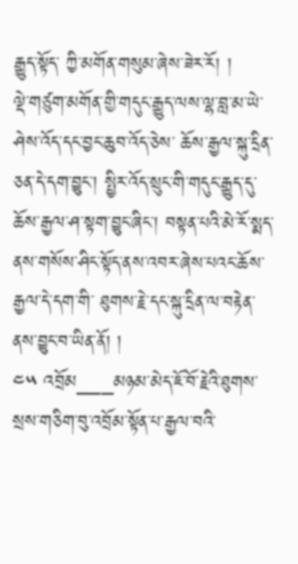རྒྱུད་སྟོད་ ཀྱི་མགོན་གསུམ་ཞེས་ཟེར་རོ། །
ལྡེ་གཙུག་མགོན་གྱི་གདུང་རྒྱུད་ལས་ལྷ་བླ་མ་ཡེ་ཤེས་འོད་དང་བྱང་ཆུབ་འོད་ཅེས་ ཆོས་རྒྱལ་སྐུ་དྲིན་ཅན་དེ་དག་བྱུང་། སྤྱིར་འོད་སྲུང་གི་གདུང་རྒྱུད་དུ་ཆོས་རྒྱལ་ཤ་སྟག་བྱུང་ཞིང་། བསྟན་པའི་མེ་རོ་སྨད་ནས་གསོས་ཤིང་སྟོད་ནས་འབར་ཞེས་པའང་ཆོས་རྒྱལ་དེ་དག་གི་ ཐུགས་རྗེ་དང་སྐུ་དྲིན་ལ་བརྟེན་ནས་བྱུང་བ་ཡིན་ནོ། །
༤༥ འབྲོམ___མཉམ་མེད་ཇོ་བོ་རྗེའི་ཐུགས་སྲས་གཅིག་བུ་འབྲོམ་སྟོན་པ་རྒྱལ་བའི་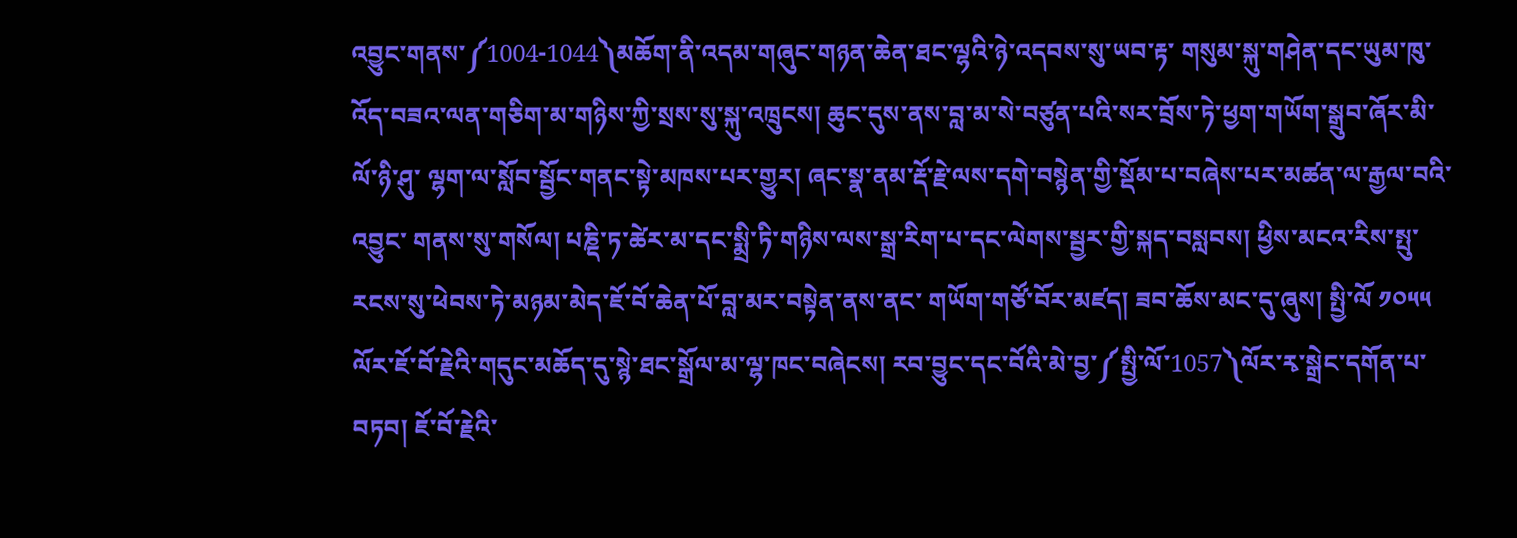འབྱུང་གནས་༼1004-1044༽མཆོག་ནི་འདམ་གཞུང་གཉན་ཆེན་ཐང་ལྷའི་ཉེ་འདབས་སུ་ཡབ་རྟ་ གསུམ་སྐུ་གཤེན་དང་ཡུམ་ཁུ་འོད་བཟའ་ལན་གཅིག་མ་གཉིས་ཀྱི་སྲས་སུ་སྐུ་འཁྲུངས། ཆུང་དུས་ནས་བླ་མ་སེ་བཙུན་པའི་སར་བྲོས་ཏེ་ཕྱག་གཡོག་སྒྲུབ་ཞོར་མི་ལོ་ཉི་ཤུ་ ལྷག་ལ་སློབ་སྦྱོང་གནང་སྟེ་མཁས་པར་གྱུར། ཞང་སྣ་ནམ་རྡོ་རྗེ་ལས་དགེ་བསྙེན་གྱི་སྡོམ་པ་བཞེས་པར་མཚན་ལ་རྒྱལ་བའི་འབྱུང་ གནས་སུ་གསོལ། པཎྡི་ཏ་ཚེར་མ་དང་སྨྲི་ཏི་གཉིས་ལས་སྒྲ་རིག་པ་དང་ལེགས་སྦྱར་གྱི་སྐད་བསླབས། ཕྱིས་མངའ་རིས་སྤུ་རངས་སུ་ཕེབས་ཏེ་མཉམ་མེད་ཇོ་བོ་ཆེན་པོ་བླ་མར་བསྟེན་ནས་ནང་ གཡོག་གཙོ་བོར་མཛད། ཟབ་ཆོས་མང་དུ་ཞུས། སྤྱི་ལོ ༡༠༥༥ ལོར་ཇོ་བོ་རྗེའི་གདུང་མཆོད་དུ་སྙེ་ཐང་སྒྲོལ་མ་ལྷ་ཁང་བཞེངས། རབ་བྱུང་དང་བོའི་མེ་བྱ་༼སྤྱི་ལོ་1057༽ལོར་རྭ་སྒྲེང་དགོན་པ་བཏབ། ཇོ་བོ་རྗེའི་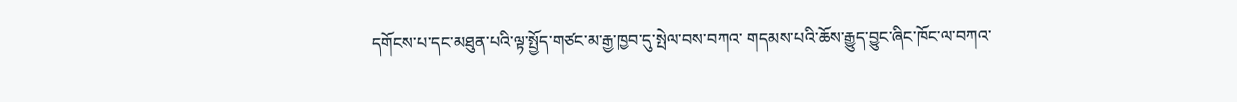དགོངས་པ་དང་མཐུན་པའི་ལྟ་སྤྱོད་གཙང་མ་རྒྱ་ཁྱབ་དུ་སྤེལ་བས་བཀའ་ གདམས་པའི་ཆོས་རྒྱུད་བྱུང་ཞིང་ཁོང་ལ་བཀའ་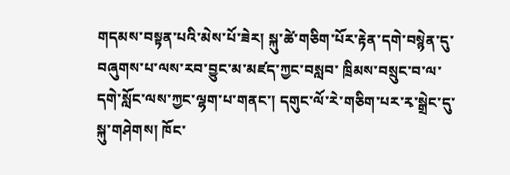གདམས་བསྟན་པའི་མེས་པོ་ཟེར། སྐུ་ཚེ་གཅིག་པོར་རྟེན་དགེ་བསྙེན་དུ་བཞུགས་པ་ལས་རབ་བྱུང་མ་མཛད་ཀྱང་བསླབ་ ཁྲིམས་བསྲུང་བ་ལ་དགེ་སློང་ལས་ཀྱང་ལྷག་པ་གནང་། དགུང་ལོ་རེ་གཅིག་པར་རྭ་སྒྲེང་དུ་སྐུ་གཤེགས། ཁོང་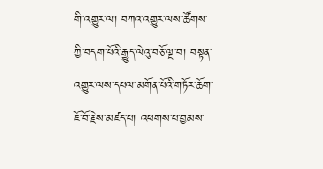གི་འགྱུར་ལ། བཀའ་འགྱུར་ལས་ཚོགས་ཀྱི་བདག་པོའི་རྒྱུད་ལེའུ་བཅོ་ལྔ་བ། བསྟན་འགྱུར་ལས་དཔལ་མགོན་པོའི་གཏོར་ཆོག་ཇོ་བོ་རྗེས་མཛད་པ། འཕགས་པ་བྱམས་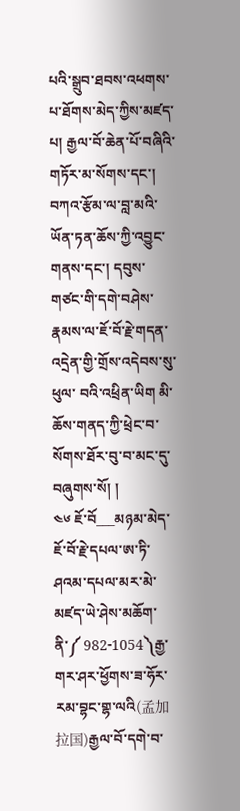པའི་སྒྲུབ་ཐབས་འཕགས་པ་ཐོགས་མེད་ཀྱིས་མཛད་པ། རྒྱལ་བོ་ཆེན་པོ་བཞིའི་གཏོར་མ་སོགས་དང་། བཀའ་རྩོམ་ལ་བླ་མའི་ཡོན་ཏན་ཆོས་ཀྱི་འབྱུང་གནས་དང་། དབུས་གཙང་གི་དགེ་བཤེས་རྣམས་ལ་ཇོ་བོ་རྗེ་གདན་འདྲེན་གྱི་གྲོས་འདེབས་སུ་ཕུལ་ བའི་འཕྲིན་ཡིག མི་ཆོས་གནད་ཀྱི་ཕྲེང་བ་སོགས་ཐོར་བུ་བ་མང་དུ་བཞུགས་སོ། །
༤༦ ཇོ་བོ___མཉམ་མེད་ཇོ་བོ་རྗེ་དཔལ་ཨ་ཏི་ཤའམ་དཔལ་མར་མེ་མཛད་ཡེ་ཤེས་མཆོག་ནི་༼ 982-1054༽རྒྱ་གར་ཤར་ཕྱོགས་ཟ་ཧོར་རམ་བྷང་གྷ་ལའི(孟加拉国)རྒྱལ་བོ་དགེ་བ་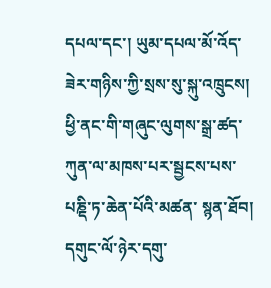དཔལ་དང་། ཡུམ་དཔལ་མོ་འོད་ཟེར་གཉིས་ཀྱི་སྲས་སུ་སྐུ་འཁྲུངས། ཕྱི་ནང་གི་གཞུང་ལུགས་སྒྲ་ཚད་ཀུན་ལ་མཁས་པར་སྦྱངས་པས་པཎྡི་ཏ་ཆེན་པོའི་མཚན་ སྙན་ཐོབ། དགུང་ལོ་ཉེར་དགུ་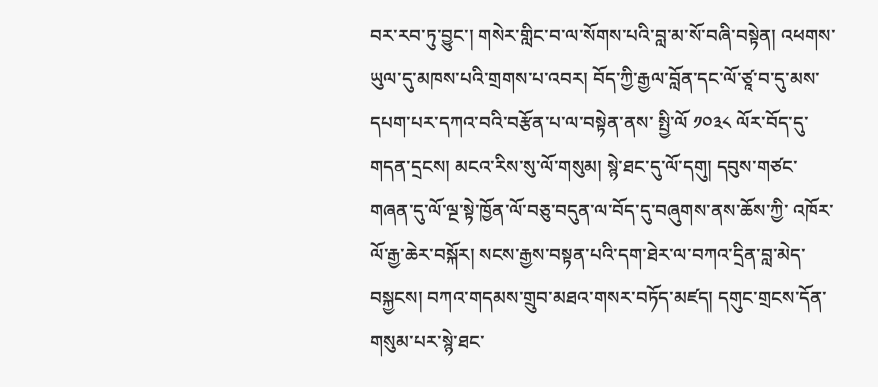བར་རབ་ཏུ་བྱུང་། གསེར་གླིང་བ་ལ་སོགས་པའི་བླ་མ་སོ་བཞི་བསྟེན། འཕགས་ཡུལ་དུ་མཁས་པའི་གྲགས་པ་འབར། བོད་ཀྱི་རྒྱལ་བློན་དང་ལོ་ཙཱ་བ་དུ་མས་དཔག་པར་དཀའ་བའི་བརྩོན་པ་ལ་བསྟེན་ནས་ སྤྱི་ལོ ༡༠༣༨ ལོར་བོད་དུ་གདན་དྲངས། མངའ་རིས་སུ་ལོ་གསུམ། སྙེ་ཐང་དུ་ལོ་དགུ། དབུས་གཙང་གཞན་དུ་ལོ་ལྔ་སྟེ་ཁྱོན་ལོ་བཅུ་བདུན་ལ་བོད་དུ་བཞུགས་ནས་ཆོས་ཀྱི་ འཁོར་ལོ་རྒྱ་ཆེར་བསྐོར། སངས་རྒྱས་བསྟན་པའི་དག་ཐེར་ལ་བཀའ་དྲིན་བླ་མེད་བསྐྱངས། བཀའ་གདམས་གྲུབ་མཐའ་གསར་བཏོད་མཛད། དགུང་གྲངས་དོན་གསུམ་པར་སྙེ་ཐང་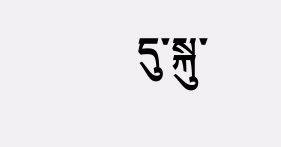དུ་སྐུ་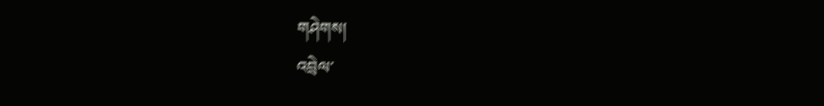གཤེགས།
འབྲེལ་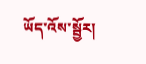ཡོད་འོས་སྦྱོར།